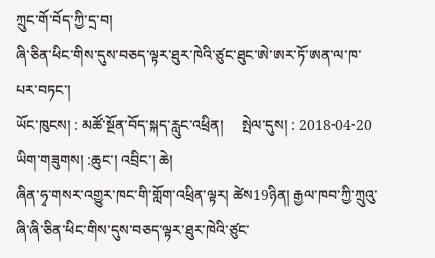ཀྲུང་གོ་བོད་ཀྱི་དྲ་བ།
ཞི་ཅིན་ཕིང་གིས་དུས་བཅད་ལྟར་ཐུར་ཁེའི་ཙུང་ཐུང་ཨེ་ཨར་ཏོ་ཨན་ལ་ཁ་པར་བཏང་།
ཡོང་ཁུངས། : མཚོ་སྔོན་བོད་སྐད་རླུང་འཕྲིན།     སྤེལ་དུས། : 2018-04-20
ཡིག་གཟུགས། :ཆུང་། འབྲིང་། ཆེ།
ཞིན་ཧྭ་གསར་འགྱུར་ཁང་གི་གློག་འཕྲིན་ལྟར། ཚེས19ཉིན། རྒྱལ་ཁབ་ཀྱི་ཀྲུའུ་ཞི་ཞི་ཅིན་ཕིང་གིས་དུས་བཅད་ལྟར་ཐུར་ཁེའི་ཙུང་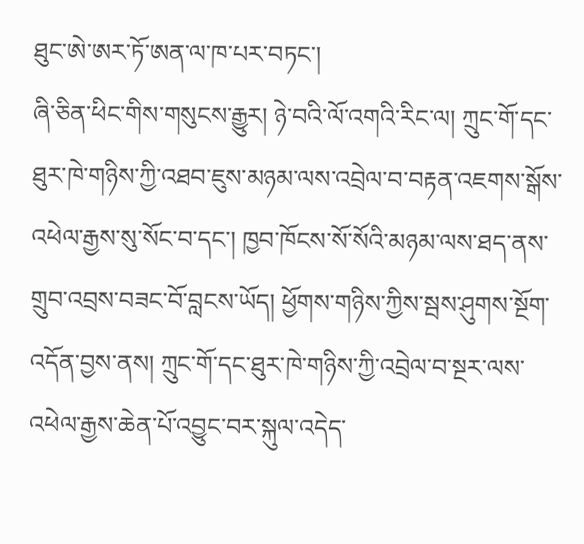ཐུང་ཨེ་ཨར་ཏོ་ཨན་ལ་ཁ་པར་བཏང་།
ཞི་ཅིན་ཕིང་གིས་གསུངས་རྒྱུར། ཉེ་བའི་ལོ་འགའི་རིང་ལ། ཀྲུང་གོ་དང་ཐུར་ཁེ་གཉིས་ཀྱི་འཐབ་ཇུས་མཉམ་ལས་འབྲེལ་བ་བརྟན་འཇགས་སྒོས་འཕེལ་རྒྱས་སུ་སོང་བ་དང་། ཁྱབ་ཁོངས་སོ་སོའི་མཉམ་ལས་ཐད་ནས་གྲུབ་འབྲས་བཟང་བོ་བླངས་ཡོད། ཕྱོགས་གཉིས་ཀྱིས་སྦས་ཤུགས་སྔོག་འདོན་བྱས་ནས། ཀྲུང་གོ་དང་ཐུར་ཁེ་གཉིས་ཀྱི་འབྲེལ་བ་སྔར་ལས་འཕེལ་རྒྱས་ཆེན་པོ་འབྱུང་བར་སྐུལ་འདེད་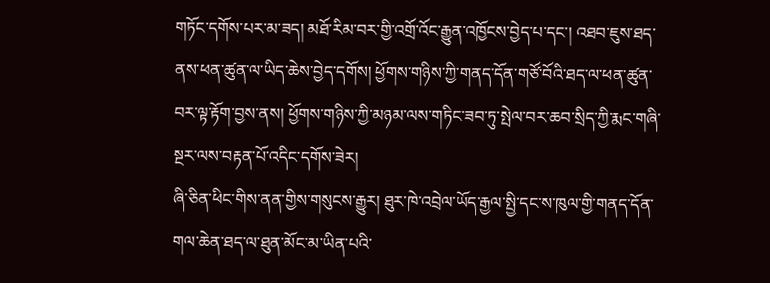གཏོང་དགོས་པར་མ་ཟད། མཐོ་རིམ་བར་གྱི་འགྲོ་འོང་རྒྱུན་འཁྱོངས་བྱེད་པ་དང་། འཐབ་ཇུས་ཐད་ནས་ཕན་ཚུན་ལ་ཡིད་ཆེས་བྱེད་དགོས། ཕྱོགས་གཉིས་ཀྱི་གནད་དོན་གཙོ་བོའི་ཐད་ལ་ཕན་ཚུན་བར་ལྟ་རྟོག་བྱས་ནས། ཕྱོགས་གཉིས་ཀྱི་མཉམ་ལས་གཏིང་ཟབ་ཏུ་སྤེལ་བར་ཆབ་སྲིད་ཀྱི་རྨང་གཞི་སྔར་ལས་བརྟན་པོ་འདིང་དགོས་ཟེར།
ཞི་ཅིན་ཕིང་གིས་ནན་གྱིས་གསུངས་རྒྱུར། ཐུར་ཁེ་འབྲེལ་ཡོད་རྒྱལ་སྤྱི་དང་ས་ཁུལ་གྱི་གནད་དོན་གལ་ཆེན་ཐད་ལ་ཐུན་མོང་མ་ཡིན་པའི་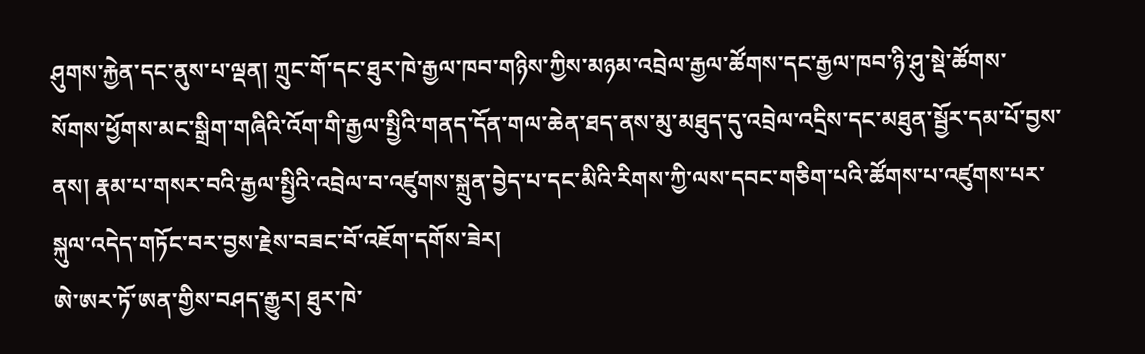ཤུགས་རྐྱེན་དང་ནུས་པ་ལྡན། ཀྲུང་གོ་དང་ཐུར་ཁེ་རྒྱལ་ཁབ་གཉིས་ཀྱིས་མཉམ་འབྲེལ་རྒྱལ་ཚོགས་དང་རྒྱལ་ཁབ་ཉི་ཤུ་སྡེ་ཚོགས་སོགས་ཕྱོགས་མང་སྒྲིག་གཞིའི་འོག་གི་རྒྱལ་སྤྱིའི་གནད་དོན་གལ་ཆེན་ཐད་ནས་མུ་མཐུད་དུ་འབྲེལ་འདྲིས་དང་མཐུན་སྦྱོར་དམ་པོ་བྱས་ནས། རྣམ་པ་གསར་བའི་རྒྱལ་སྤྱིའི་འབྲེལ་བ་འཛུགས་སྐྲུན་བྱེད་པ་དང་མིའི་རིགས་ཀྱི་ལས་དབང་གཅིག་པའི་ཚོགས་པ་འཛུགས་པར་སྐུལ་འདེད་གཏོང་བར་བྱས་རྗེས་བཟང་བོ་འཇོག་དགོས་ཟེར།
ཨེ་ཨར་ཏོ་ཨན་གྱིས་བཤད་རྒྱུར། ཐུར་ཁེ་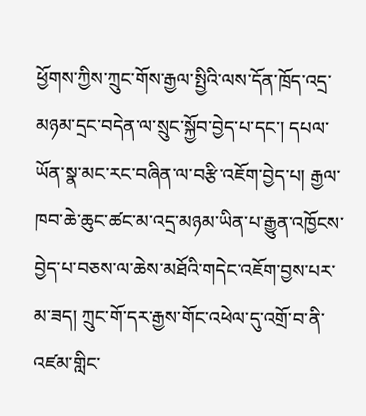ཕྱོགས་ཀྱིས་ཀྲུང་གོས་རྒྱལ་སྤྱིའི་ལས་དོན་ཁྲོད་འདྲ་མཉམ་དྲང་བདེན་ལ་སྲུང་སྐྱོབ་བྱེད་པ་དང་། དཔལ་ཡོན་སྣ་མང་རང་བཞིན་ལ་བརྩི་འཇོག་བྱེད་པ། རྒྱལ་ཁབ་ཆེ་ཆུང་ཚང་མ་འདྲ་མཉམ་ཡིན་པ་རྒྱུན་འཁྱོངས་བྱེད་པ་བཅས་ལ་ཆེས་མཐོའི་གདེང་འཇོག་བྱས་པར་མ་ཟད། ཀྲུང་གོ་དར་རྒྱས་གོང་འཕེལ་དུ་འགྲོ་བ་ནི་འཛམ་གླིང་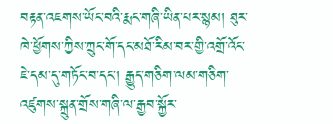བརྟན་འཇགས་ཡོང་བའི་རྨང་གཞི་ཡིན་པར་སྙམ། ཐུར་ཁེ་ཕྱོགས་ཀྱིས་ཀྲུང་གོ་དང་མཐོ་རིམ་བར་གྱི་འགྲོ་འོང་ཇེ་དམ་དུ་གཏོང་བ་དང་། རྒྱུད་གཅིག་ལམ་གཅིག་འཛུགས་སྐྲུན་གྲོས་གཞི་ལ་རྒྱབ་སྐྱོར་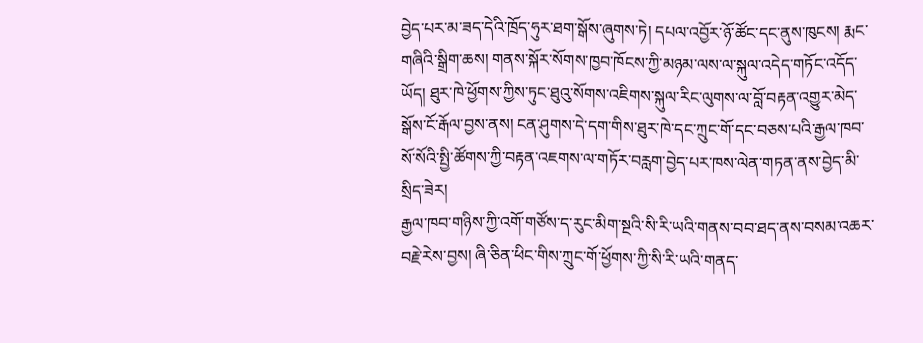བྱེད་པར་མ་ཟད་དེའི་ཁྲོད་ཧུར་ཐག་སྒོས་ཞུགས་ཏེ། དཔལ་འབྱོར་ཉོ་ཚོང་དང་ནུས་ཁུངས། རྨང་གཞིའི་སྒྲིག་ཆས། གནས་སྐོར་སོགས་ཁྱབ་ཁོངས་ཀྱི་མཉམ་ལས་ལ་སྐུལ་འདེད་གཏོང་འདོད་ཡོད། ཐུར་ཁེ་ཕྱོགས་ཀྱིས་ཏུང་ཐུའུ་སོགས་འཇིགས་སྐུལ་རིང་ལུགས་ལ་བློ་བརྟན་འགྱུར་མེད་སྒོས་ངོ་རྒོལ་བྱས་ནས། ངན་ཤུགས་དེ་དག་གིས་ཐུར་ཁེ་དང་ཀྲུང་གོ་དང་བཅས་པའི་རྒྱལ་ཁབ་སོ་སོའི་སྤྱི་ཚོགས་ཀྱི་བརྟན་འཇགས་ལ་གཏོར་བརླག་བྱེད་པར་ཁས་ལེན་གཏན་ནས་བྱེད་མི་སྲིད་ཟེར།
རྒྱལ་ཁབ་གཉིས་ཀྱི་འགོ་གཙོས་ད་རུང་མིག་སྔའི་སི་རི་ཡའི་གནས་བབ་ཐད་ནས་བསམ་འཆར་བརྗེ་རེས་བྱས། ཞི་ཅིན་ཕིང་གིས་ཀྲུང་གོ་ཕྱོགས་ཀྱི་སི་རི་ཡའི་གནད་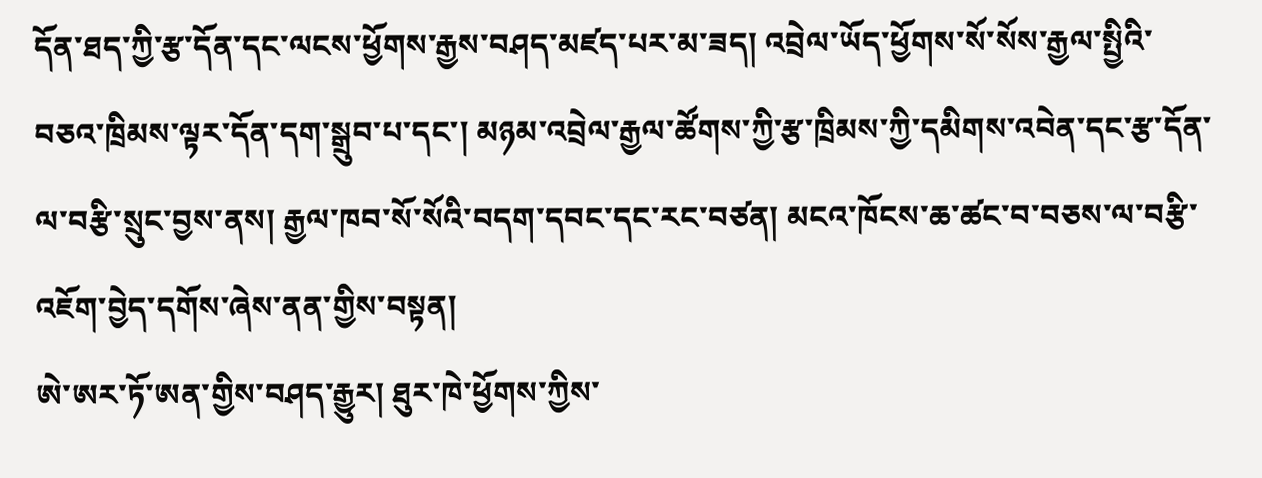དོན་ཐད་ཀྱི་རྩ་དོན་དང་ལངས་ཕྱོགས་རྒྱས་བཤད་མཛད་པར་མ་ཟད། འབྲེལ་ཡོད་ཕྱོགས་སོ་སོས་རྒྱལ་སྤྱིའི་བཅའ་ཁྲིམས་ལྟར་དོན་དག་སྒྲུབ་པ་དང་། མཉམ་འབྲེལ་རྒྱལ་ཚོགས་ཀྱི་རྩ་ཁྲིམས་ཀྱི་དམིགས་འབེན་དང་རྩ་དོན་ལ་བརྩི་སྲུང་བྱས་ནས། རྒྱལ་ཁབ་སོ་སོའི་བདག་དབང་དང་རང་བཙན། མངའ་ཁོངས་ཆ་ཚང་བ་བཅས་ལ་བརྩི་འཇོག་བྱེད་དགོས་ཞེས་ནན་གྱིས་བསྟན།
ཨེ་ཨར་ཏོ་ཨན་གྱིས་བཤད་རྒྱུར། ཐུར་ཁེ་ཕྱོགས་ཀྱིས་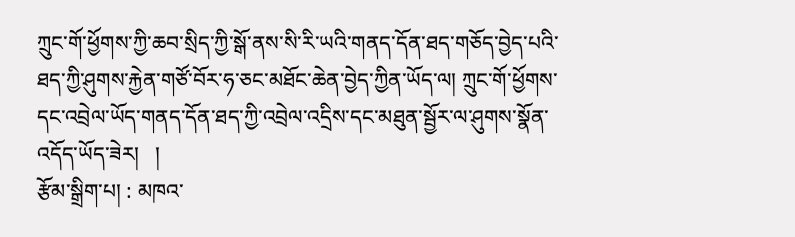ཀྲུང་གོ་ཕྱོགས་ཀྱི་ཆབ་སྲིད་ཀྱི་སྒོ་ནས་སི་རི་ཡའི་གནད་དོན་ཐད་གཅོད་བྱེད་པའི་ཐད་ཀྱི་ཤུགས་རྐྱེན་གཙོ་བོར་ཧ་ཅང་མཐོང་ཆེན་བྱེད་ཀྱིན་ཡོད་ལ། ཀྲུང་གོ་ཕྱོགས་དང་འབྲེལ་ཡོད་གནད་དོན་ཐད་ཀྱི་འབྲེལ་འདྲིས་དང་མཐུན་སྦྱོར་ལ་ཤུགས་སྣོན་འདོད་ཡོད་ཟེར།   །
རྩོམ་སྒྲིག་པ། : མཁའ་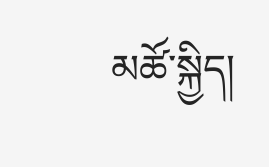མཚོ་སྐྱིད།